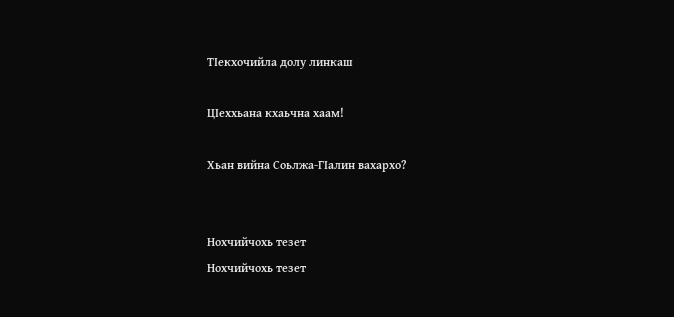ТIекхочийла долу линкаш

ЦIеххьана кхаьчна хаам!

Хьан вийна Соьлжа-ГIалин вахархо?


Нохчийчохь тезет
Нохчийчохь тезет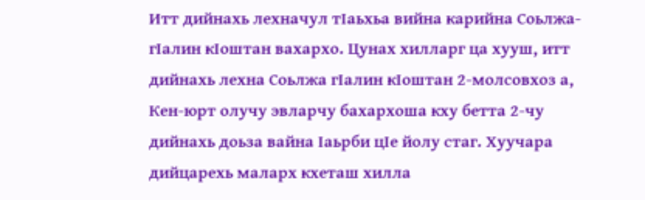Итт дийнахь лехначул тIаьхьа вийна карийна Соьлжа-гIалин кIоштан вахархо. Цунах хилларг ца хууш, итт дийнахь лехна Соьлжа гIалин кIоштан 2-молсовхоз а, Кен-юрт олучу эвларчу бахархоша кху бетта 2-чу дийнахь доьза вайна Iаьрби цIе йолу стаг. Хуучара дийцарехь маларх кхеташ хилла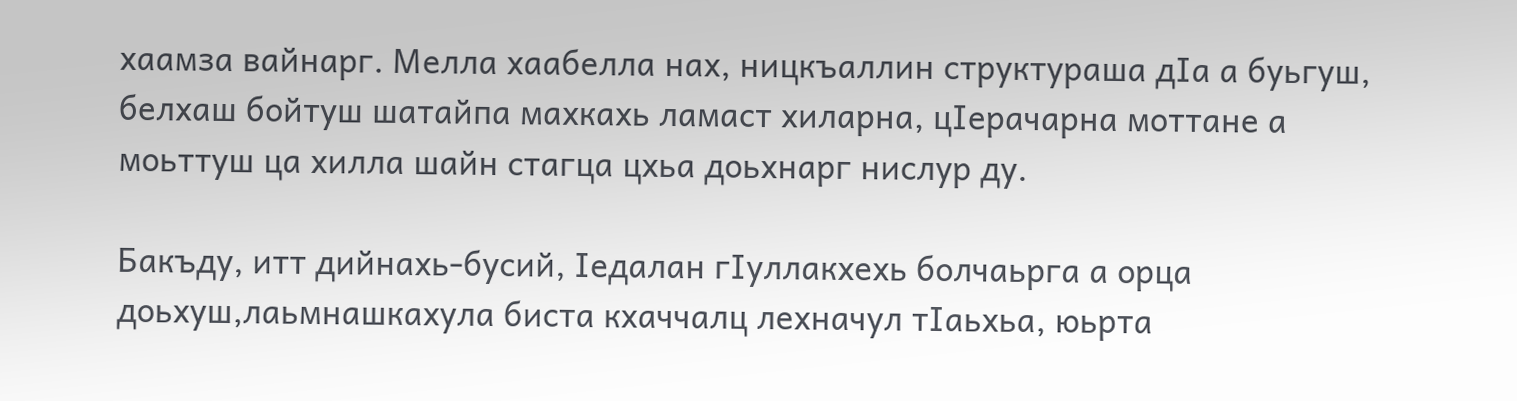хаамза вайнарг. Мелла хаабелла нах, ницкъаллин структураша дIа а буьгуш, белхаш бойтуш шатайпа махкахь ламаст хиларна, цIерачарна моттане а моьттуш ца хилла шайн стагца цхьа доьхнарг нислур ду.

Бакъду, итт дийнахь-бусий, Iедалан гIуллакхехь болчаьрга а орца доьхуш,лаьмнашкахула биста кхаччалц лехначул тIаьхьа, юьрта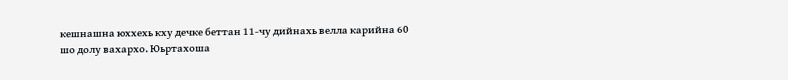кешнашна юххехь кху дечке беттан 11-чу дийнахь велла карийна 60 шо долу вахархо. Юьртахоша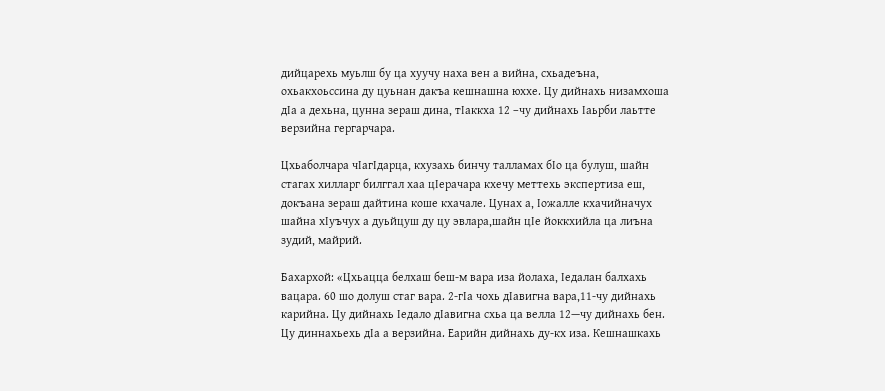дийцарехь муьлш бу ца хуучу наха вен а вийна, схьадеъна, охьакхоьссина ду цуьнан дакъа кешнашна юххе. Цу дийнахь низамхоша дIа а дехьна, цунна зераш дина, тIаккха 12 –чу дийнахь Iаьрби лаьтте верзийна гергарчара.

Цхьаболчара чIагIдарца, кхузахь бинчу талламах бIо ца булуш, шайн стагах хилларг билггал хаа цIерачара кхечу меттехь экспертиза еш, докъана зераш дайтина коше кхачале. Цунах а, Iожалле кхачийначух шайна хIуъчух а дуьйцуш ду цу эвлара,шайн цIе йоккхийла ца лиъна зудий, майрий.

Бахархой: «Цхьацца белхаш беш-м вара иза йолаха, Iедалан балхахь вацара. 60 шо долуш стаг вара. 2-гIа чохь дIавигна вара,11-чу дийнахь карийна. Цу дийнахь Iедало дIавигна схьа ца велла 12—чу дийнахь бен. Цу диннахьехь дIа а верзийна. Еарийн дийнахь ду-кх иза. Кешнашкахь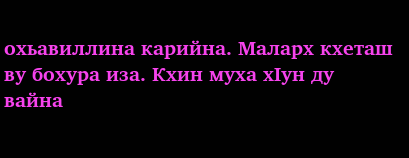охьавиллина карийна. Маларх кхеташ ву бохура иза. Кхин муха хIун ду вайна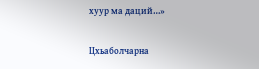хуур ма даций…»

Цхьаболчарна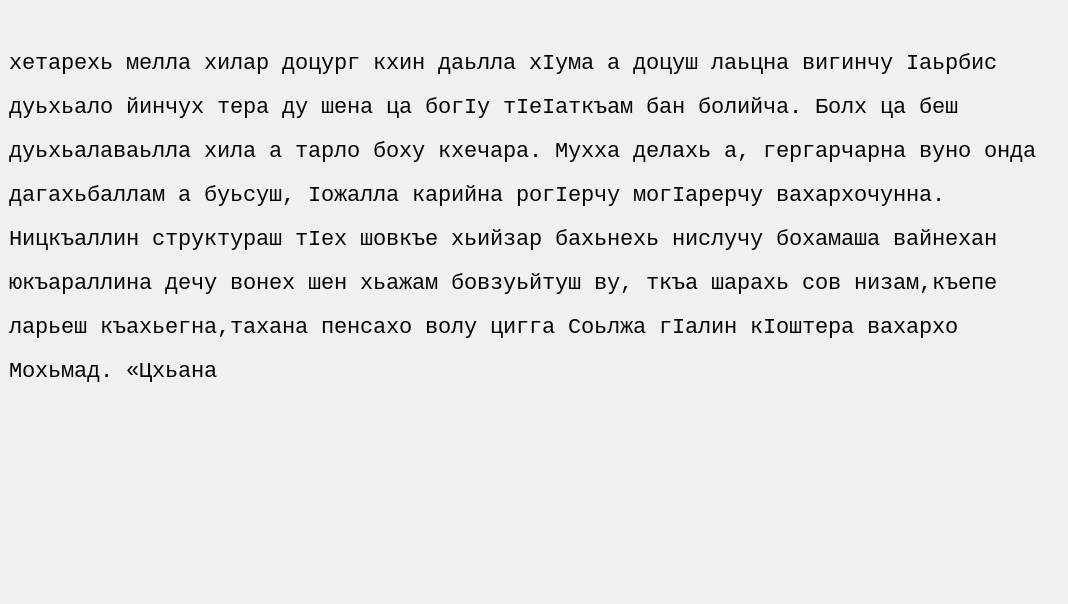хетарехь мелла хилар доцург кхин даьлла хIума а доцуш лаьцна вигинчу Iаьрбис дуьхьало йинчух тера ду шена ца богIу тIеIаткъам бан болийча. Болх ца беш дуьхьалаваьлла хила а тарло боху кхечара. Мухха делахь а, гергарчарна вуно онда дагахьбаллам а буьсуш, Iожалла карийна рогIерчу могIарерчу вахархочунна. Ницкъаллин структураш тIех шовкъе хьийзар бахьнехь нислучу бохамаша вайнехан юкъараллина дечу вонех шен хьажам бовзуьйтуш ву, ткъа шарахь сов низам,къепе ларьеш къахьегна,тахана пенсахо волу цигга Соьлжа гIалин кIоштера вахархо Мохьмад. «Цхьана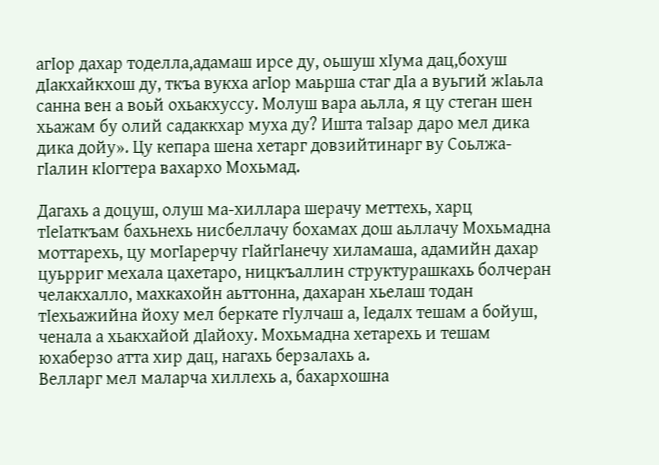агIор дахар тоделла,адамаш ирсе ду, оьшуш хIума дац,бохуш дIакхайкхош ду, ткъа вукха агIор маьрша стаг дIа а вуьгий жIаьла санна вен а воьй охьакхуссу. Молуш вара аьлла, я цу стеган шен хьажам бу олий садаккхар муха ду? Ишта таIзар даро мел дика дика дойу». Цу кепара шена хетарг довзийтинарг ву Соьлжа-гIалин кIогтера вахархо Мохьмад.

Дагахь а доцуш, олуш ма-хиллара шерачу меттехь, харц тIеIаткъам бахьнехь нисбеллачу бохамах дош аьллачу Мохьмадна моттарехь, цу могIарерчу гIайгIанечу хиламаша, адамийн дахар цуьрриг мехала цахетаро, ницкъаллин структурашкахь болчеран челакхалло, махкахойн аьттонна, дахаран хьелаш тодан тIехьажийна йоху мел беркате гIулчаш а, Iедалх тешам а бойуш, ченала а хьакхайой дIайоху. Мохьмадна хетарехь и тешам юхаберзо атта хир дац, нагахь берзалахь а.
Велларг мел маларча хиллехь а, бахархошна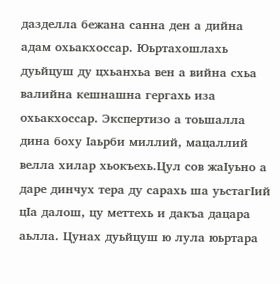дазделла бежана санна ден а дийна адам охьакхоссар. Юьртахошлахь дуьйцуш ду цхьанхьа вен а вийна схьа валийна кешнашна гергахь иза охьакхоссар. Экспертизо а тоьшалла дина боху Iаьрби миллий, мацаллий велла хилар хьокъехь.Цул сов жаIуьно а даре динчух тера ду сарахь ша уьстагIий цIа далош, цу меттехь и дакъа дацара аьлла. Цунах дуьйцуш ю лула юьртара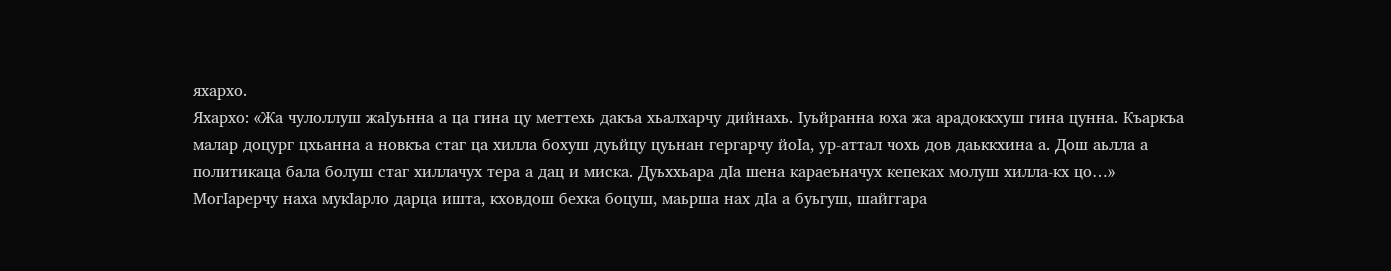яхархо.
Яхархо: «Жа чулоллуш жаIуьнна а ца гина цу меттехь дакъа хьалхарчу дийнахь. Iуьйранна юха жа арадоккхуш гина цунна. Къаркъа малар доцург цхьанна а новкъа стаг ца хилла бохуш дуьйцу цуьнан гергарчу йоIа, ур-аттал чохь дов даьккхина а. Дош аьлла а политикаца бала болуш стаг хиллачух тера а дац и миска. Дуьххьара дIа шена караеъначух кепеках молуш хилла-кх цо…»
МогIарерчу наха мукIарло дарца ишта, кховдош бехка боцуш, маьрша нах дIа а буьгуш, шайггара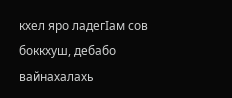кхел яро ладегIам сов боккхуш, дебабо вайнахалахь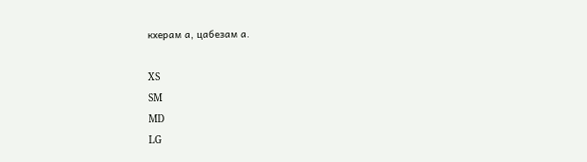кхерам а, цабезам а.

XS
SM
MD
LG